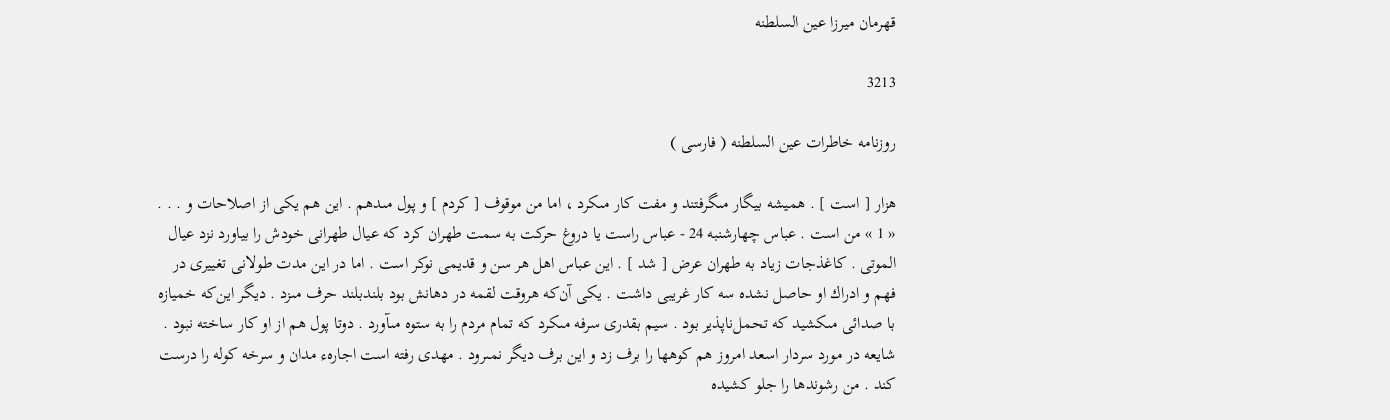قهرمان ميرزا عين السلطنه

3213

روزنامه خاطرات عين السلطنه ( فارسى )

هزار [ است ] . هميشه بيگار مىگرفتند و مفت كار مىكرد ، اما من موقوف [ كردم ] و پول مىدهم . اين هم يكى از اصلاحات و . . . « 1 » من است . عباس چهارشنبه 24 - عباس راست يا دروغ حركت به سمت طهران كرد كه عيال طهرانى خودش را بياورد نزد عيال الموتى . كاغذجات زياد به طهران عرض [ شد ] . اين عباس اهل هر سن و قديمى نوكر است . اما در اين مدت طولانى تغييرى در فهم و ادراك او حاصل نشده سه كار غريبى داشت . يكى آن‌كه هروقت لقمه در دهانش بود بلندبلند حرف مىزد . ديگر اين‌كه خميازه با صدائى مىكشيد كه تحمل‌ناپذير بود . سيم بقدرى سرفه مىكرد كه تمام مردم را به ستوه مىآورد . دوتا پول هم از او كار ساخته نبود . شايعه در مورد سردار اسعد امروز هم كوهها را برف زد و اين برف ديگر نمىرود . مهدى رفته است اجارهء مدان و سرخه كوله را درست كند . من رشوندها را جلو كشيده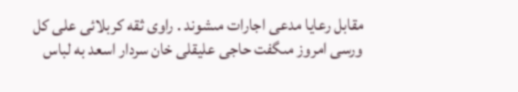مقابل رعايا مدعى اجارات مىشوند . راوى ثقه كربلائى على كل ورسى امروز مىگفت حاجى عليقلى خان سردار اسعد به لباس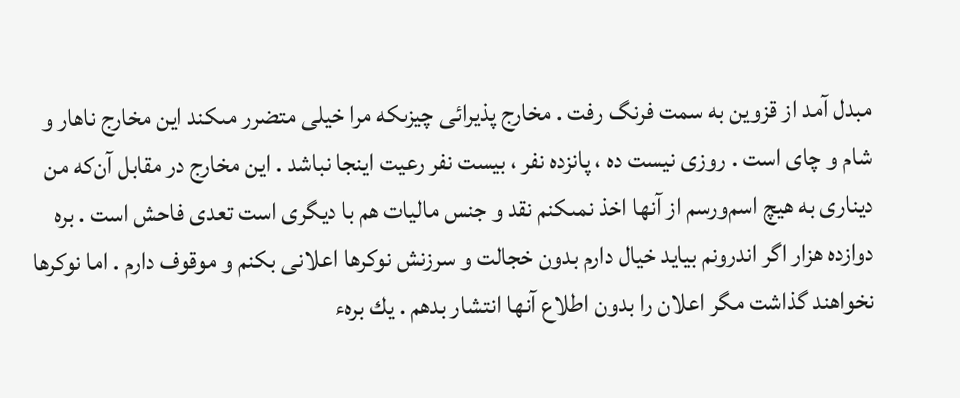مبدل آمد از قزوين به سمت فرنگ رفت . مخارج پذيرائى چيزىكه مرا خيلى متضرر مىكند اين مخارج ناهار و شام و چاى است . روزى نيست ده ، پانزده نفر ، بيست نفر رعيت اينجا نباشد . اين مخارج در مقابل آن‌كه من دينارى به هيچ اسم‌ورسم از آنها اخذ نمىكنم نقد و جنس ماليات هم با ديگرى است تعدى فاحش است . بره دوازده هزار اگر اندرونم بيايد خيال دارم بدون خجالت و سرزنش نوكرها اعلانى بكنم و موقوف دارم . اما نوكرها نخواهند گذاشت مگر اعلان را بدون اطلاع آنها انتشار بدهم . يك برهء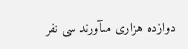دوازده هزارى مىآورند سى نفر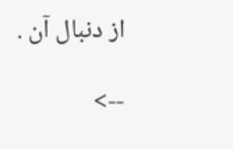از دنبال آن .

-->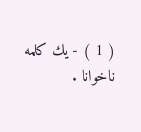( 1 ) - يك كلمه ناخوانا .